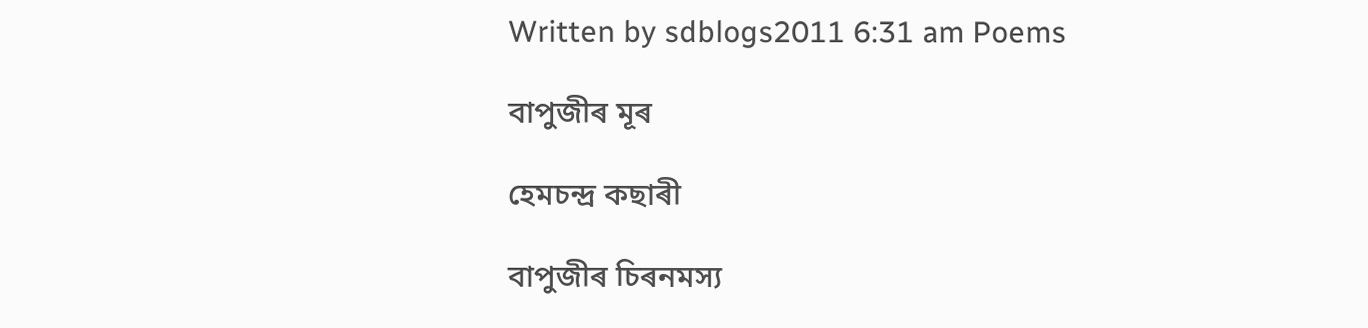Written by sdblogs2011 6:31 am Poems

বাপুজীৰ মূৰ

হেমচন্দ্ৰ কছাৰী

বাপুজীৰ চিৰনমস্য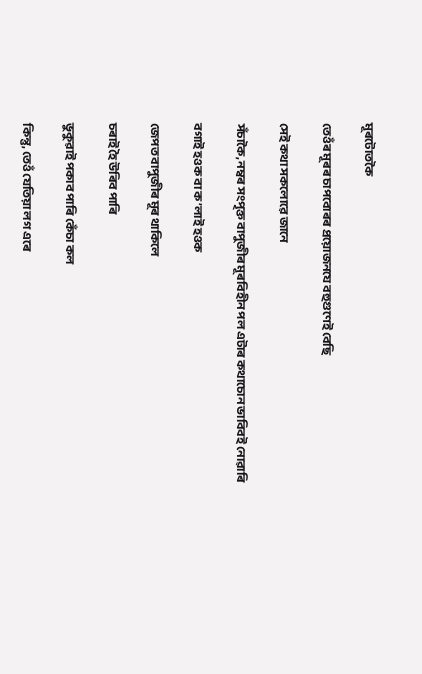মূৰটোতকৈ

তেওঁৰ মূৰৰ চাপবোৰৰ প্ৰয়োজনযে বহুগুণেই বেছি

সেই কথা সকলোৱে জানে

সঁচাকৈ, নম্বৰ সংপৃক্ত বাপুজীৰ মূৰবিহীন পল এটাৰ কথাচোন ভাবি‍বই নোৱাৰি

বগাই হওক বা ক’লাই হওক

জেপত বাপুজীৰ মূৰ থাকিলে

চৰাই হৈ উৰিব পাৰি

ভুকুৱাই পকাব পাৰি কেঁচা কল

কিন্তু, তেওঁ যেতিয়া লগ এৰে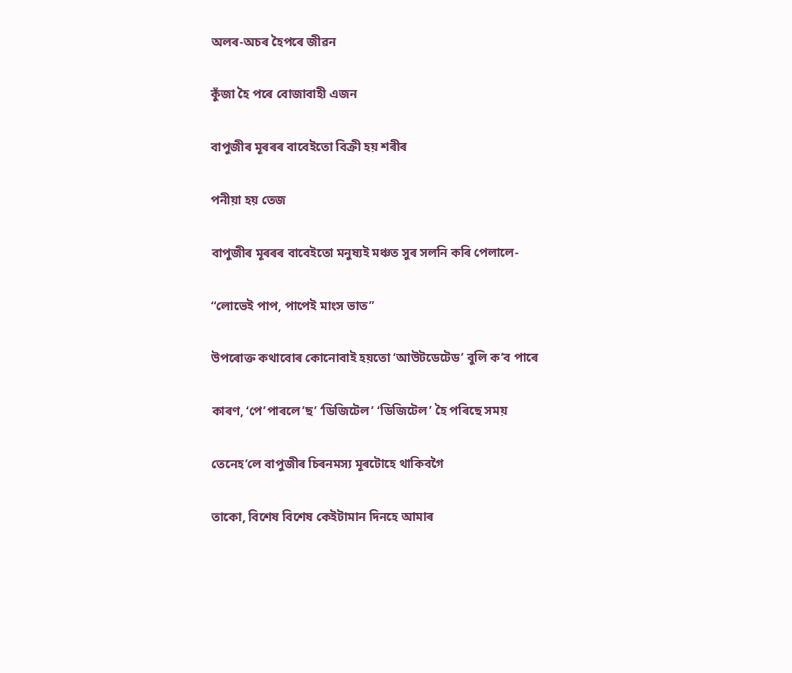অলৰ-অচৰ হৈপৰে জীৱন

কুঁজা হৈ পৰে বোজাবাহী এজন

বাপুজীৰ মূৰৰৰ বাবেইতো বিক্ৰী হয় শৰীৰ

পনীয়া হয় তেজ

বাপুজীৰ মূৰৰৰ বাবেইতো মনুষ্যই মঞ্চত সুৰ সলনি কৰি পেলালে-

“লোভেই পাপ, পাপেই মাংস ভাত”

উপৰোক্ত কথাবোৰ কোনোবাই হয়তো ‘আউটডে‍টেড’ বুলি ক’ব পাৰে

কাৰণ, ‘পে’পাৰলে’ছ’ ‘ডিজিটেল’ ‘ডিজিটেল’ হৈ পৰিছে সময়

তেনেহ’লে বাপুজীৰ চিৰনমস্য মূৰটোহে থাকিবগৈ

তাকো, বিশেষ বিশেষ কেইটামান দিনহে আমাৰ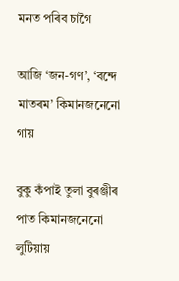মনত পৰিব চাগৈ

আজি ‘জন-গণ’, ‘বন্দে মাতৰম’ কিমানজনেনো গায়

বুকু কঁপাই তুলা বুৰঞ্জীৰ পাত কিমানজনেনো লুটিয়ায়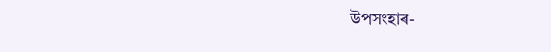উপসংহাৰ-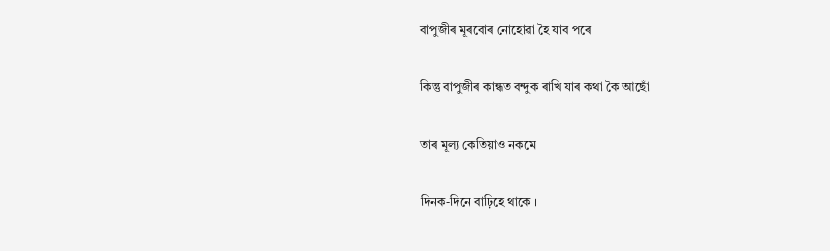বাপুজীৰ মূৰবোৰ নোহোৱা হৈ যাব পৰে

কিন্তু বাপুজীৰ কান্ধত বন্দুক ৰাখি যাৰ কথা কৈ আছোঁ

তাৰ মূল্য কেতিয়াও নকমে

দিনক-দিনে বাঢ়িহে থাকে ।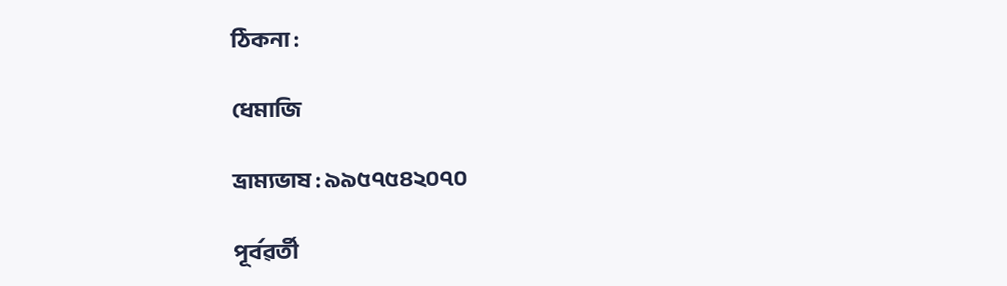ঠিকনা :

ধেমাজি

ভ্ৰাম্যভাষ : ৯৯৫৭৫৪২০৭০

পূৰ্বৱৰ্তী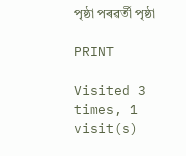পৃষ্ঠা পৰৱৰ্তী পৃষ্ঠা

PRINT

Visited 3 times, 1 visit(s)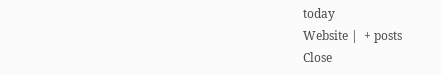today
Website |  + posts
Close